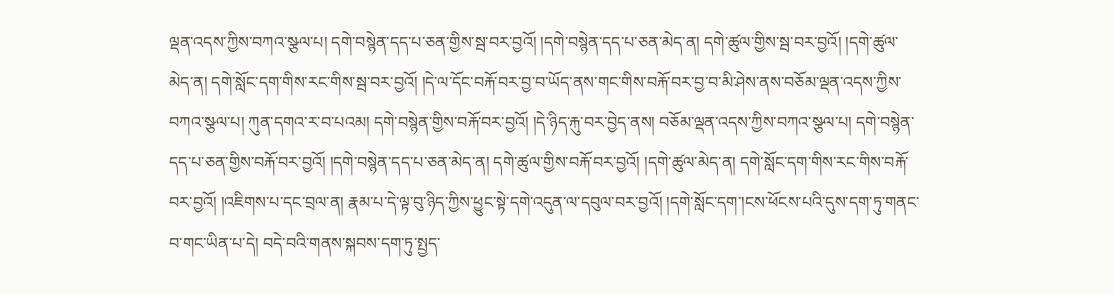ལྡན་འདས་ཀྱིས་བཀའ་སྩལ་པ། དགེ་བསྙེན་དད་པ་ཅན་གྱིས་སྦ་བར་བྱའོ། །དགེ་བསྙེན་དད་པ་ཅན་མེད་ན། དགེ་ཚུལ་གྱིས་སྦ་བར་བྱའོ། །དགེ་ཚུལ་མེད་ན། དགེ་སློང་དག་གིས་རང་གིས་སྦ་བར་བྱའོ། །དེ་ལ་དོང་བརྐོ་བར་བྱ་བ་ཡོད་ནས་གང་གིས་བརྐོ་བར་བྱ་བ་མི་ཤེས་ནས་བཅོམ་ལྡན་འདས་ཀྱིས་བཀའ་སྩལ་པ། ཀུན་དགའ་ར་བ་པའམ། དགེ་བསྙེན་གྱིས་བརྐོ་བར་བྱའོ། །དེ་ཉིད་རྐུ་བར་བྱེད་ནས། བཅོམ་ལྡན་འདས་ཀྱིས་བཀའ་སྩལ་པ། དགེ་བསྙེན་དད་པ་ཅན་གྱིས་བརྐོ་བར་བྱའོ། །དགེ་བསྙེན་དད་པ་ཅན་མེད་ན། དགེ་ཚུལ་གྱིས་བརྐོ་བར་བྱའོ། །དགེ་ཚུལ་མེད་ན། དགེ་སློང་དག་གིས་རང་གིས་བརྐོ་བར་བྱའོ། །འཇིགས་པ་དང་བྲལ་ན། རྣམ་པ་དེ་ལྟ་བུ་ཉིད་ཀྱིས་ཕྱུང་སྟེ་དགེ་འདུན་ལ་དབུལ་བར་བྱའོ། །དགེ་སློང་དག་།ངས་ཕོངས་པའི་དུས་དག་ཏུ་གནང་བ་གང་ཡིན་པ་དེ། བདེ་བའི་གནས་སྐབས་དག་ཏུ་སྤྱད་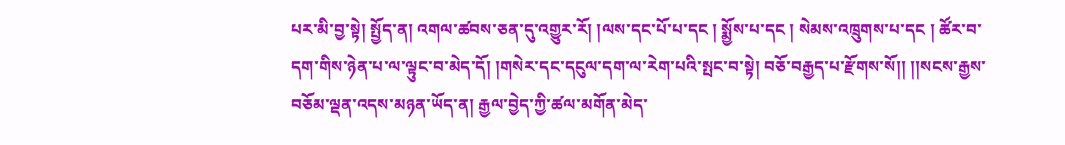པར་མི་བྱ་སྟེ། སྤྱོད་ན། འགལ་ཚབས་ཅན་དུ་འགྱུར་རོ། །ལས་དང་པོ་པ་དང ། སྨྱོས་པ་དང ། སེམས་འཁྲུགས་པ་དང ། ཚོར་བ་དག་གིས་ཉེན་པ་ལ་ལྟུང་བ་མེད་དོ། །གསེར་དང་དངུལ་དག་ལ་རེག་པའི་སྤང་བ་སྟེ། བཅོ་བརྒྱད་པ་རྫོགས་སོ།། །།སངས་རྒྱས་བཅོམ་ལྡན་འདས་མཉན་ཡོད་ན། རྒྱལ་བྱེད་ཀྱི་ཚལ་མགོན་མེད་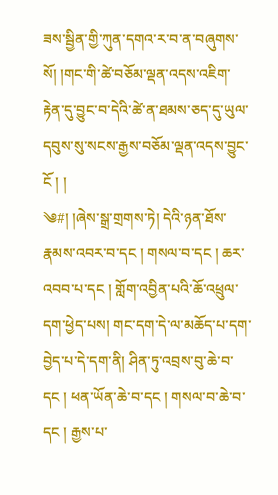ཟས་སྦྱིན་གྱི་ཀུན་དགའ་ར་བ་ན་བཞུགས་སོ། །གང་གི་ཚེ་བཅོམ་ལྡན་འདས་འཇིག་རྟེན་དུ་བྱུང་བ་དེའི་ཚེ་ན་ཐམས་ཅད་དུ་ཡུལ་དབུས་སུ་སངས་རྒྱས་བཅོམ་ལྡན་འདས་བྱུང་ངོ ། །
༄#། །ཞེས་སྒྲ་གྲགས་ཏེ། དེའི་ཉན་ཐོས་རྣམས་འབར་བ་དང ། གསལ་བ་དང ། ཆར་འབབ་པ་དང ། གློག་འབྱིན་པའི་ཆོ་འཕྲུལ་དག་ཕྱེད་པས། གང་དག་དེ་ལ་མཆོད་པ་དག་བྱེད་པ་དེ་དག་ནི། ཤིན་ཏུ་འབྲས་བུ་ཆེ་བ་དང ། ཕན་ཡོན་ཆེ་བ་དང ། གསལ་བ་ཆེ་བ་དང ། རྒྱས་པ་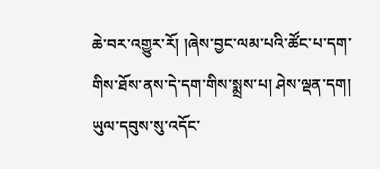ཆེ་བར་འགྱུར་རོ། །ཞེས་བྱང་ལམ་པའི་ཚོང་པ་དག་གིས་ཐོས་ནས་དེ་དག་གིས་སྨྲས་པ། ཤེས་ལྡན་དག། ཡུལ་དབུས་སུ་འདོང་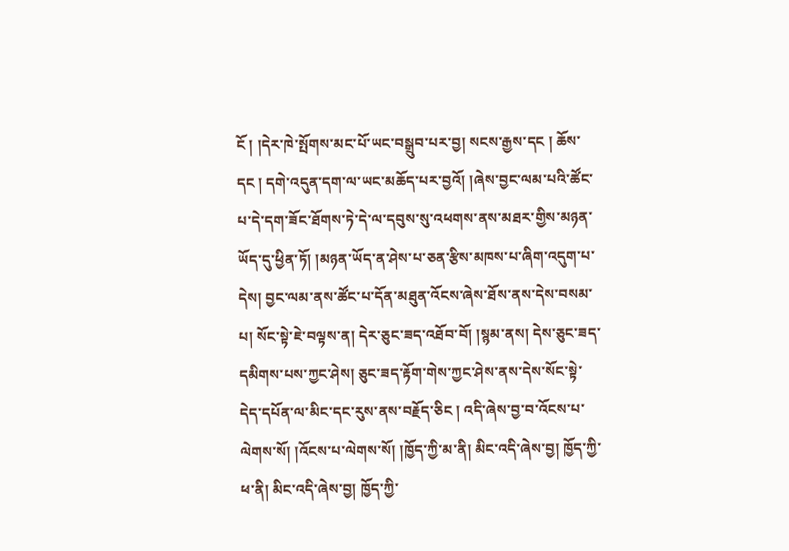ངོ ། །དེར་ཁེ་སྤོགས་མང་པོ་ཡང་བསྒྲུབ་པར་བྱ། སངས་རྒྱས་དང ། ཆོས་དང ། དགེ་འདུན་དག་ལ་ཡང་མཆོད་པར་བྱའོ། །ཞེས་བྱང་ལམ་པའི་ཚོང་པ་དེ་དག་ཟོང་ཐོགས་ཏེ་དེ་ལ་དབུས་སུ་འཕགས་ནས་མཐར་གྱིས་མཉན་ཡོད་དུ་ཕྱིན་ཏོ། །མཉན་ཡོད་ན་ཤེས་པ་ཅན་རྩིས་མཁས་པ་ཞིག་འདུག་པ་དེས། བྱང་ལམ་ནས་ཚོང་པ་དོན་མཐུན་འོངས་ཞེས་ཐོས་ནས་དེས་བསམ་པ། སོང་སྟེ་ཇེ་བལྟས་ན། དེར་ཅུང་ཟད་འཐོབ་བོ། །སྙམ་ནས། དེས་ཅུང་ཟད་དམིགས་པས་ཀྱང་ཤེས། ཅུང་ཟད་རྟོག་གེས་ཀྱང་ཤེས་ནས་དེས་སོང་སྟེ་དེད་དཔོན་ལ་མིང་དང་རུས་ནས་བརྗོད་ཅིང ། འདི་ཞེས་བྱ་བ་འོངས་པ་ལེགས་སོ། །འོངས་པ་ལེགས་སོ། །ཁྱོད་ཀྱི་མ་ནི། མིང་འདི་ཞེས་བྱ། ཁྱོད་ཀྱི་ཕ་ནི། མིང་འདི་ཞེས་བྱ། ཁྱོད་ཀྱི་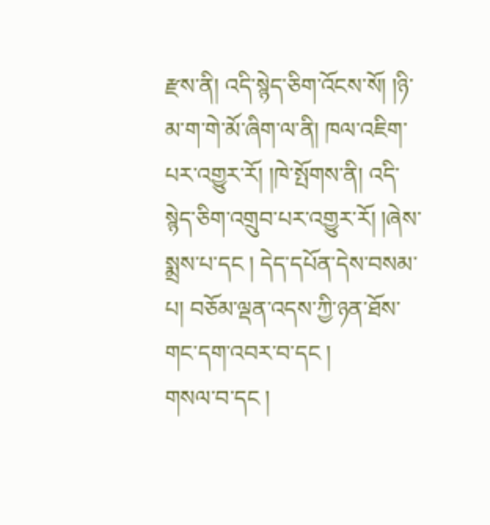རྫས་ནི། འདི་སྙེད་ཅིག་འོངས་སོ། །ཉི་མ་ག་གེ་མོ་ཞིག་ལ་ནི། ཁལ་འཇིག་པར་འགྱུར་རོ། །ཁེ་སྤོགས་ནི། འདི་སྙེད་ཅིག་འགྲུབ་པར་འགྱུར་རོ། །ཞེས་སྨྲས་པ་དང ། དེད་དཔོན་དེས་བསམ་པ། བཅོམ་ལྡན་འདས་ཀྱི་ཉན་ཐོས་གང་དག་འབར་བ་དང །
གསལ་བ་དང །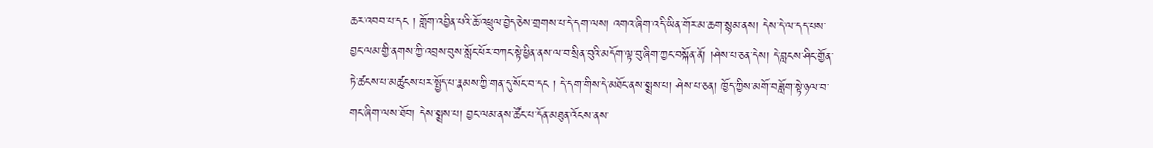ཆར་འབབ་པ་དང ། གློག་འབྱིན་པའི་ཆོ་འཕྲུལ་བྱེད་ཅེས་གྲགས་པ་དེ་དག་ལས། འགའ་ཞིག་འདི་ཡིན་གོར་མ་ཆག་སྙམ་ནས། དེས་དེ་ལ་དད་པས་བྱང་ལམ་གྱི་ནགས་ཀྱི་འབྲས་བུས་སློང་ཕོར་བཀང་སྟེ་ཕྱིན་ནས་ལ་བ་སྲིན་བུའི་མདོག་ལྟ་བུ་ཞིག་ཀྱང་བསྐོན་ནོ། །ཤེས་པ་ཅན་དེས། དེ་བླངས་ཤིང་གྱོན་ཏེ་ཚངས་པ་མཚུངས་པར་སྤྱོད་པ་རྣམས་ཀྱི་གན་དུ་སོང་བ་དང ། དེ་དག་གིས་དེ་མཐོང་ནས་སྨྲས་པ། ཤེས་པ་ཅན། ཁྱོད་ཀྱིས་མགོ་བཟློག་སྟེ་ཉལ་བ་གང་ཞིག་ལས་ཐོབ། དེས་སྨྲས་པ། བྱང་ལམ་ནས་ཚོང་པ་དོན་མཐུན་འོངས་ནས་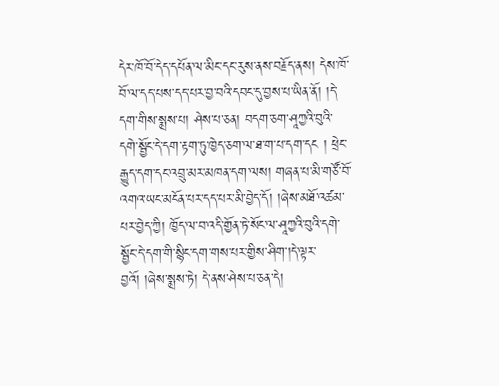དེར་ཁོ་བོ་དེད་དཔོན་ལ་མིང་དང་རུས་ནས་བརྗོད་ནས། དེས་ཁོ་བོ་ལ་དད་པས་དད་པར་བྱ་བའི་དབང་དུ་བྱས་པ་ཡིན་ནོ། །དེ་དག་གིས་སྨྲས་པ། ཤེས་པ་ཅན། བདག་ཅག་ཤཱཀྱའི་བུའི་དགེ་སྦྱོང་དེ་དག་རྟག་ཏུ་ཁྱེད་ཅག་ལ་ཐ་ག་པ་དག་དང ། ཕྲེང་རྒྱུད་དག་དང་འབྲུ་མར་མཁན་དག་ལས། གཞན་པ་མི་གཙོ་བོ་འགའ་ཡང་མངོན་པར་དད་པར་མི་བྱེད་དོ། །ཞེས་མཐོ་འཚམ་པར་བྱེད་ཀྱི། ཁྱོད་ལ་བ་འདི་གྱོན་ཏེ་སོང་ལ་ཤཱཀྱའི་བུའི་དགེ་སྦྱོང་དེ་དག་གི་སྙིང་དག་གས་པར་གྱིས་ཤིག་།དེ་ལྟར་བྱའོ། །ཞེས་སྨྲས་ཏེ། དེ་ནས་ཤེས་པ་ཅན་དེ།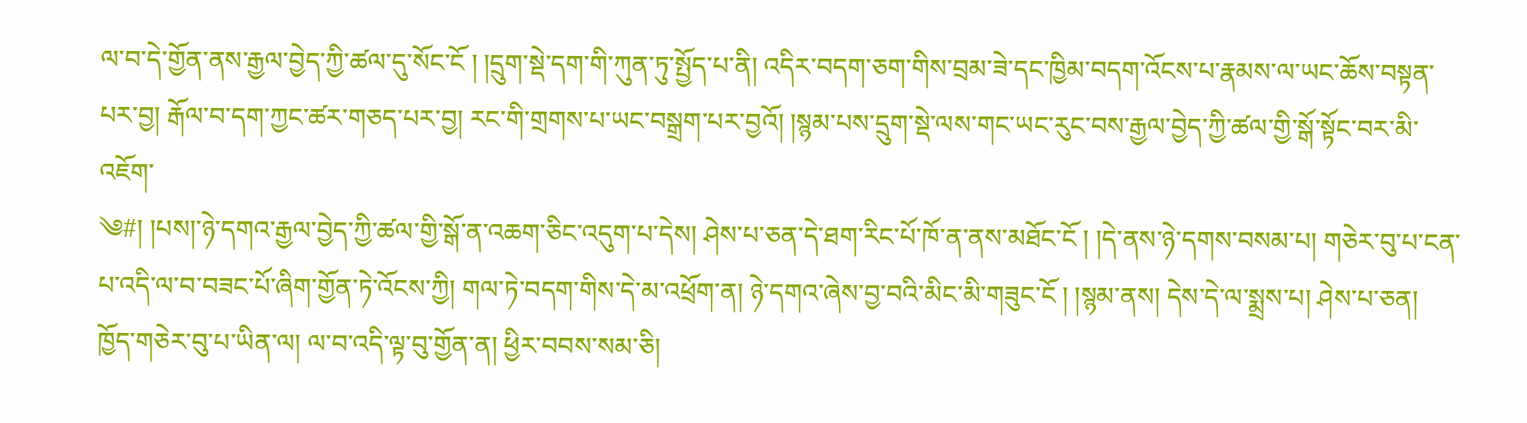ལ་བ་དེ་གྱོན་ནས་རྒྱལ་བྱེད་ཀྱི་ཚལ་དུ་སོང་ངོ ། །དྲུག་སྡེ་དག་གི་ཀུན་ཏུ་སྤྱོད་པ་ནི། འདིར་བདག་ཅག་གིས་བྲམ་ཟེ་དང་ཁྱིམ་བདག་འོངས་པ་རྣམས་ལ་ཡང་ཆོས་བསྟན་པར་བྱ། རྒོལ་བ་དག་ཀྱང་ཚར་གཅད་པར་བྱ། རང་གི་གྲགས་པ་ཡང་བསྒྲག་པར་བྱའོ། །སྙམ་པས་དྲུག་སྡེ་ལས་གང་ཡང་རུང་བས་རྒྱལ་བྱེད་ཀྱི་ཚལ་གྱི་སྒོ་སྟོང་བར་མི་འཇོག་
༄#། །པས།་ཉེ་དགའ་རྒྱལ་བྱེད་ཀྱི་ཚལ་གྱི་སྒོ་ན་འཆག་ཅིང་འདུག་པ་དེས། ཤེས་པ་ཅན་དེ་ཐག་རིང་པོ་ཁོ་ན་ནས་མཐོང་ངོ ། །དེ་ནས་ཉེ་དགས་བསམ་པ། གཅེར་བུ་པ་ངན་པ་འདི་ལ་བ་བཟང་པོ་ཞིག་གྱོན་ཏེ་འོངས་ཀྱི། གལ་ཏེ་བདག་གིས་དེ་མ་འཕྲོག་ན། ཉེ་དགའ་ཞེས་བྱ་བའི་མིང་མི་གཟུང་ངོ ། །སྙམ་ནས། དེས་དེ་ལ་སྨྲས་པ། ཤེས་པ་ཅན། ཁྱོད་གཅེར་བུ་པ་ཡིན་ལ། ལ་བ་འདི་ལྟ་བུ་གྱོན་ན། ཕྱིར་བབས་སམ་ཅི།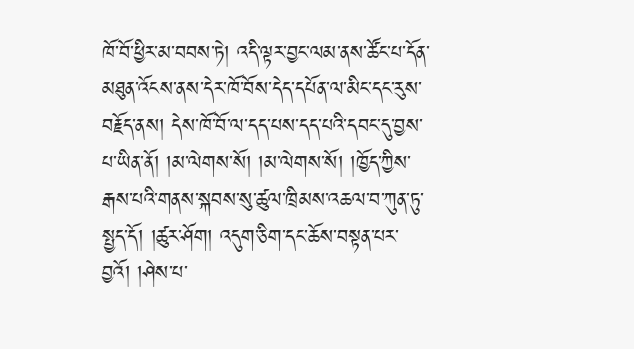ཁོ་བོ་ཕྱིར་མ་བབས་ཏེ། འདི་ལྟར་བྱང་ལམ་ནས་ཚོང་པ་དོན་མཐུན་འོངས་ནས་དེར་ཁོ་བོས་དེད་དཔོན་ལ་མིང་དང་རུས་བརྗོད་ནས། དེས་ཁོ་བོ་ལ་དད་པས་དད་པའི་དབང་དུ་བྱས་པ་ཡིན་ནོ། །མ་ལེགས་སོ། །མ་ལེགས་སོ། །ཁྱོད་ཀྱིས་རྒས་པའི་གནས་སྐབས་སུ་ཚུལ་ཁྲིམས་འཆལ་བ་ཀུན་ཏུ་སྤྱད་དོ། །ཚུར་ཤོག། འདུག་ཅིག་དང་ཆོས་བསྟན་པར་བྱའོ། །ཤེས་པ་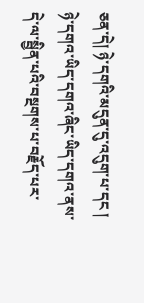ཅན་དེ། ཉེ་དགའི་མདུན་དུ་འདུག་པ་དང ། ཉེ་དགའ་ཡིད་དགའ་ཞིང་ཡིད་དགའ་ནས་དེ་ལ་སྦྱིན་པའི་བསྔགས་པ་བརྗོད་པར་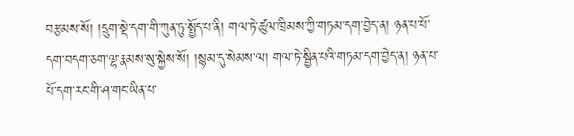བརྩམས་སོ། །དྲུག་སྡེ་དག་གི་ཀུན་ཏུ་སྤྱོད་པ་ནི། གལ་ཏེ་ཚུལ་ཁྲིམས་ཀྱི་གཏམ་དག་བྱེད་ན། ཉན་པ་པོ་དག་བདག་ཅག་ལྷ་རྣམས་སུ་སྐྱེས་སོ། །སྙམ་དུ་སེམས་ལ། གལ་ཏེ་སྦྱིན་པའི་གཏམ་དག་བྱེད་ན། ཉན་པ་པོ་དག་རང་གི་ཤ་གང་ཡིན་པ་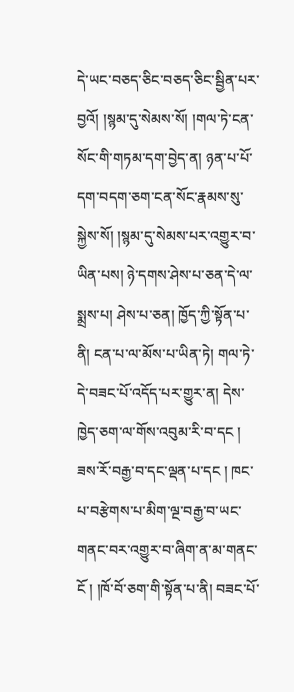དེ་ཡང་བཅད་ཅིང་བཅད་ཅིང་སྦྱིན་པར་བྱའོ། །སྙམ་དུ་སེམས་སོ། །གལ་ཏེ་ངན་སོང་གི་གཏམ་དག་བྱེད་ན། ཉན་པ་པོ་དག་བདག་ཅག་ངན་སོང་རྣམས་སུ་
སྐྱེས་སོ། །སྙམ་དུ་སེམས་པར་འགྱུར་བ་ཡིན་པས། ཉེ་དགས་ཤེས་པ་ཅན་དེ་ལ་སྨྲས་པ། ཤེས་པ་ཅན། ཁྱོད་ཀྱི་སྟོན་པ་ནི། ངན་པ་ལ་མོས་པ་ཡིན་ཏེ། གལ་ཏེ་དེ་བཟང་པོ་འདོད་པར་གྱུར་ན། དེས་ཁྱེད་ཅག་ལ་གོས་འབུམ་རི་བ་དང ། ཟས་རོ་བརྒྱ་བ་དང་ལྡན་པ་དང ། ཁང་པ་བརྩེགས་པ་མིག་ལྔ་བརྒྱ་བ་ཡང་གནང་བར་འགྱུར་བ་ཞིག་ན་མ་གནང་ངོ ། །ཁོ་བོ་ཅག་གི་སྟོན་པ་ནི། བཟང་པོ་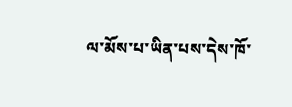ལ་མོས་པ་ཡིན་པས་དེས་ཁོ་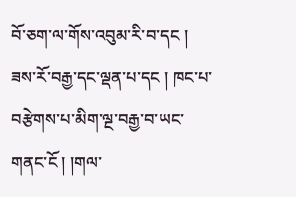བོ་ཅག་ལ་གོས་འབུམ་རི་བ་དང ། ཟས་རོ་བརྒྱ་དང་ལྡན་པ་དང ། ཁང་པ་བརྩེགས་པ་མིག་ལྔ་བརྒྱ་བ་ཡང་གནང་ངོ ། །གལ་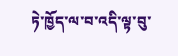ཏེ་ཁྱོད་ལ་བ་འདི་ལྟ་བུ་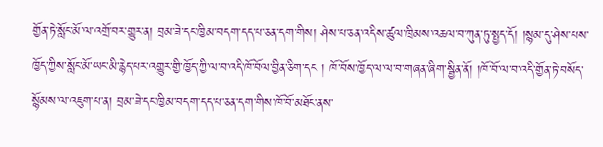གྱོན་ཏེ་སློང་མོ་ལ་འགྲོ་བར་གྱུར་ན། བྲམ་ཟེ་དང་ཁྱིམ་བདག་དད་པ་ཅན་དག་གིས། ཤེས་པ་ཅན་འདིས་ཚུལ་ཁྲིམས་འཆལ་བ་ཀུན་ཏུ་སྤྱད་དོ། །སྙམ་དུ་ཤེས་པས་ཁྱོད་ཀྱིས་སློང་མོ་ཡང་མི་རྙེད་པར་འགྱུར་གྱི་ཁྱོད་ཀྱི་ལ་བ་འདི་ཁོ་བོལ་བྱིན་ཅིག་དང ། ཁོ་བོས་ཁྱོད་ལ་ལ་བ་གཞན་ཞིག་སྦྱིན་ནོ། །ཁོ་བོ་ལ་བ་འདི་གྱོན་ཏེ་བསོད་སྙོམས་ལ་འཇུག་པ་ན། བྲམ་ཟེ་དང་ཁྱིམ་བདག་དད་པ་ཅན་དག་གིས་ཁོ་བོ་མཐོང་ནས་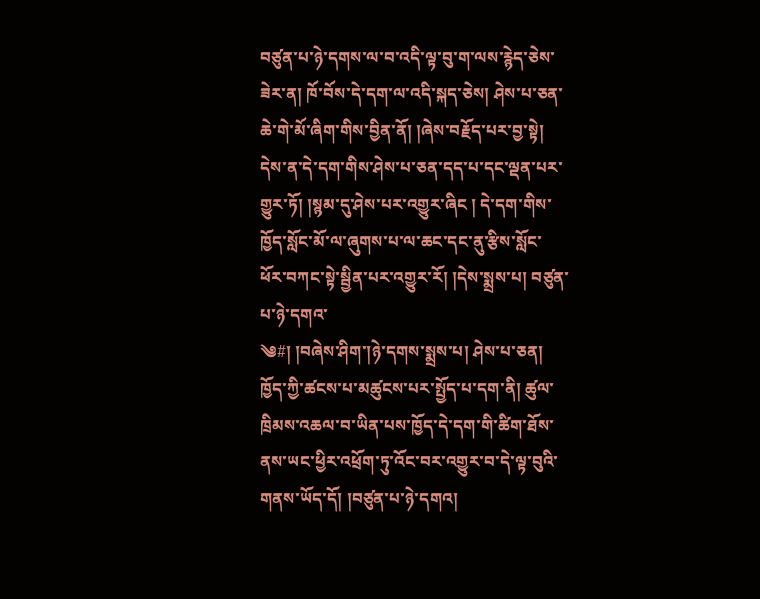བཙུན་པ་ཉེ་དགས་ལ་བ་འདི་ལྟ་བུ་ག་ལས་རྙེད་ཅེས་ཟེར་ན། ཁོ་བོས་དེ་དག་ལ་འདི་སྐད་ཅེས། ཤེས་པ་ཅན་ཆེ་གེ་མོ་ཞིག་གིས་བྱིན་ནོ། །ཞེས་བརྗོད་པར་བྱ་སྟེ། དེས་ན་དེ་དག་གིས་ཤེས་པ་ཅན་དད་པ་དང་ལྡན་པར་གྱུར་ཏོ། །སྙམ་དུ་ཤེས་པར་འགྱུར་ཞིང ། དེ་དག་གིས་ཁྱོད་སློང་མོ་ལ་ཞུགས་པ་ལ་ཆང་དང་ནུ་རྩིས་སློང་ཕོར་བཀང་སྟེ་སྦྱིན་པར་འགྱུར་རོ། །དེས་སྨྲས་པ། བཙུན་པ་ཉེ་དགའ་
༄#། །བཞེས་ཤིག་།ཉེ་དགས་སྨྲས་པ། ཤེས་པ་ཅན། ཁྱོད་ཀྱི་ཚངས་པ་མཚུངས་པར་སྤྱོད་པ་དག་ནི། ཚུལ་ཁྲིམས་འཆལ་བ་ཡིན་པས་ཁྱོད་དེ་དག་གི་ཚིག་ཐོས་ནས་ཡང་ཕྱིར་འཕྲོག་ཏུ་འོང་བར་འགྱུར་བ་དེ་ལྟ་བུའི་གནས་ཡོད་དོ། །བཙུན་པ་ཉེ་དགའ།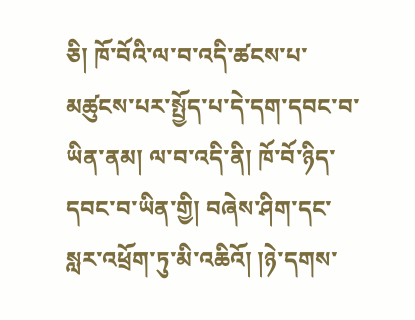ཅི། ཁོ་བོའི་ལ་བ་འདི་ཚངས་པ་མཚུངས་པར་སྤྱོད་པ་དེ་དག་དབང་བ་ཡིན་ནམ། ལ་བ་འདི་ནི། ཁོ་བོ་ཉིད་དབང་བ་ཡིན་གྱི། བཞེས་ཤིག་དང་སླར་འཕྲོག་ཏུ་མི་འཆིའོ། །ཉེ་དགས་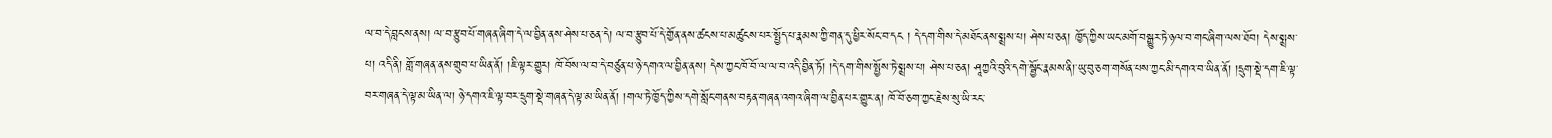ལ་བ་དེ་བླངས་ནས། ལ་བ་རྩུབ་པོ་གཞན་ཞིག་དེ་ལ་བྱིན་ནས་ཤེས་པ་ཅན་དེ། ལ་བ་རྩུབ་པོ་དེ་གྱོན་ནས་ཚངས་པ་མཚུངས་པར་སྤྱོད་པ་རྣམས་ཀྱི་གན་དུ་ཕྱིར་སོང་བ་དང ། དེ་དག་གིས་དེ་མཐོང་ནས་སྨྲས་པ། ཤེས་པ་ཅན། ཁྱོད་ཀྱིས་ཡང་མགོ་བསྒྱུར་ཏེ་ཉལ་བ་གང་ཞིག་ལས་ཐོབ། དེས་སྨྲས་པ། འདི་ནི། གློ་གཞན་ནས་གྲུབ་པ་ཡིན་ནོ། །ཇི་ལྟར་གྱུར། ཁོ་བོས་ལ་བ་དེ་བཙུན་པ་ཉེ་དགའ་ལ་བྱིན་ནས། དེས་ཀྱང་ཁོ་བོ་ལ་ལ་བ་འདི་བྱིན་ཏོ། །དེ་དག་གིས་སྤྱོས་ཏེ་སྨྲས་པ། ཤེས་པ་ཅན། ཤཱཀྱའི་བུའི་དགེ་སྦྱོང་རྣམས་ནི།་ཡུ་བུ་ཅག་གསོན་པས་ཀྱང་མི་དགའ་བ་ཡིན་ནོ། །དྲུག་སྡེ་དག་ཇི་ལྟ་བར་གཞན་དེ་ལྟ་མ་ཡིན་ལ། ཉེ་དགའ་ཇི་ལྟ་བར་དྲུག་སྡེ་གཞན་དེ་ལྟ་མ་ཡིན་ནོ། །གལ་ཏེ་ཁྱོད་ཀྱིས་དགེ་སློང་གནས་བརྟན་གཞན་འགའ་ཞིག་ལ་བྱིན་པར་གྱུར་ན། ཁོ་བོ་ཅག་ཀྱང་རྗེས་སུ་ཡི་རང་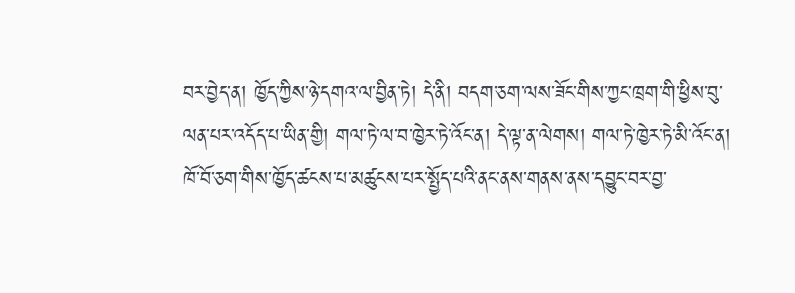བར་བྱེད་ན། ཁྱོད་ཀྱིས་ཉེ་དགའ་ལ་བྱིན་ཏེ། དེ་ནི། བདག་ཅག་ལས་ཟོང་གིས་ཀྱང་ཁྲག་གི་ཕྱིས་བུ་
ལན་པར་འདོད་པ་ཡིན་གྱི། གལ་ཏེ་ལ་བ་ཁྱེར་ཏེ་འོང་ན། དེ་ལྟ་ན་ལེགས། གལ་ཏེ་ཁྱེར་ཏེ་མི་འོང་ན། ཁོ་བོ་ཅག་གིས་ཁྱོད་ཚངས་པ་མཚུངས་པར་སྤྱོད་པའི་ནང་ནས་གནས་ནས་དབྱུང་བར་བྱ་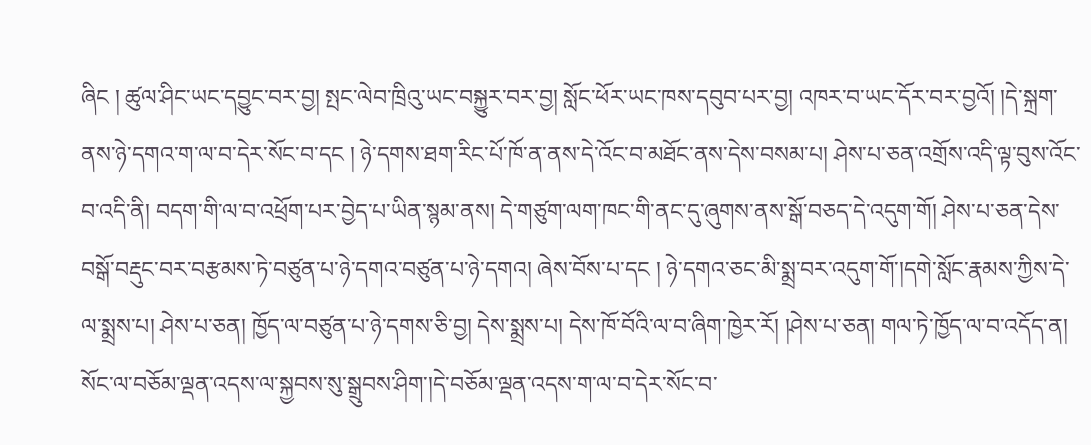ཞིང ། ཚུལ་ཤིང་ཡང་དབྱུང་བར་བྱ། སྤང་ལེབ་ཁྲིའུ་ཡང་བསྐྱུར་བར་བྱ། སློང་ཕོར་ཡང་ཁས་དབུབ་པར་བྱ། འཁར་བ་ཡང་དོར་བར་བྱའོ། །དེ་སྐྲག་ནས་ཉེ་དགའ་ག་ལ་བ་དེར་སོང་བ་དང ། ཉེ་དགས་ཐག་རིང་པོ་ཁོ་ན་ནས་དེ་འོང་བ་མཐོང་ནས་དེས་བསམ་པ། ཤེས་པ་ཅན་འགྲོས་འདི་ལྟ་བུས་འོང་བ་འདི་ནི། བདག་གི་ལ་བ་འཕྲོག་པར་བྱེད་པ་ཡིན་སྙམ་ནས། དེ་གཙུག་ལག་ཁང་གི་ནང་དུ་ཞུགས་ནས་སྒོ་བཅད་དེ་འདུག་གོ། ཤེས་པ་ཅན་དེས་བསྒོ་བརྡུང་བར་བརྩམས་ཏེ་བཙུན་པ་ཉེ་དགའ་བཙུན་པ་ཉེ་དགའ། ཞེས་བོས་པ་དང ། ཉེ་དགའ་ཅང་མི་སྨྲ་བར་འདུག་གོ་།དགེ་སློང་རྣམས་ཀྱིས་དེ་ལ་སྨྲས་པ། ཤེས་པ་ཅན། ཁྱོད་ལ་བཙུན་པ་ཉེ་དགས་ཅི་བྱ། དེས་སྨྲས་པ། དེས་ཁོ་བོའི་ལ་བ་ཞིག་ཁྱེར་རོ། །ཤེས་པ་ཅན། གལ་ཏེ་ཁྱོད་ལ་བ་འདོད་ན། སོང་ལ་བཅོམ་ལྡན་འདས་ལ་སྐྱབས་སུ་སྒྲུབས་ཤིག་།དེ་བཅོམ་ལྡན་འདས་ག་ལ་བ་དེར་སོང་བ་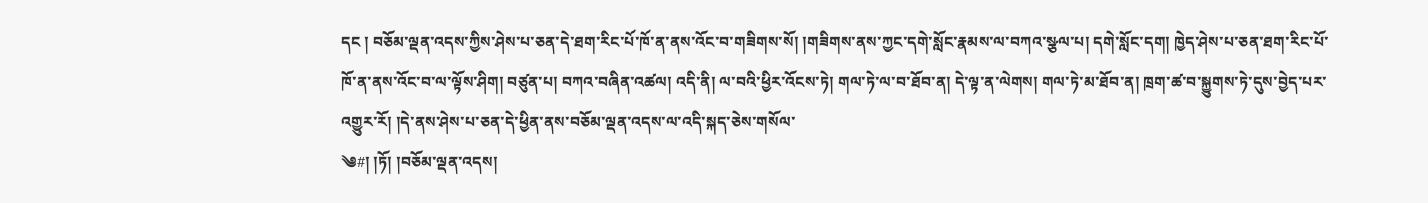དང ། བཅོམ་ལྡན་འདས་ཀྱིས་ཤེས་པ་ཅན་དེ་ཐག་རིང་པོ་ཁོ་ན་ནས་འོང་བ་གཟིགས་སོ། །གཟིགས་ནས་ཀྱང་དགེ་སློང་རྣམས་ལ་བཀའ་སྩལ་པ། དགེ་སློང་དག། ཁྱེད་ཤེས་པ་ཅན་ཐག་རིང་པོ་ཁོ་ན་ནས་འོང་བ་ལ་ལྟོས་ཤིག། བཙུན་པ། བཀའ་བཞིན་འཚལ། འདི་ནི། ལ་བའི་ཕྱིར་འོངས་ཏེ། གལ་ཏེ་ལ་བ་ཐོབ་ན། དེ་ལྟ་ན་ལེགས། གལ་ཏེ་མ་ཐོབ་ན། ཁྲག་ཚ་བ་སྐྱུགས་ཏེ་དུས་བྱེད་པར་འགྱུར་རོ། །དེ་ནས་ཤེས་པ་ཅན་དེ་ཕྱིན་ནས་བཅོམ་ལྡན་འདས་ལ་འདི་སྐད་ཅེས་གསོལ་
༄#། །ཏོ། །བཅོམ་ལྡན་འདས།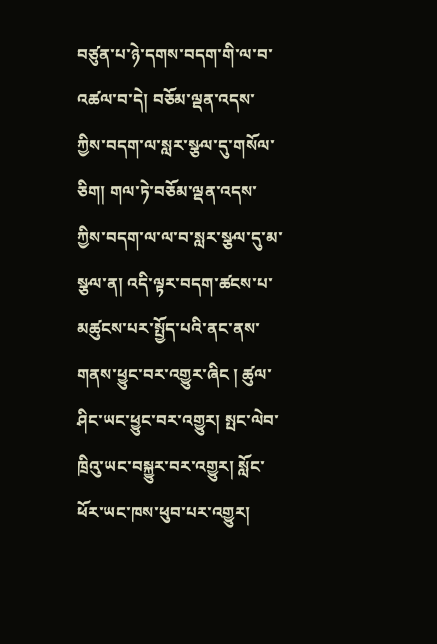བཙུན་པ་ཉེ་དགས་བདག་གི་ལ་བ་འཚལ་བ་དེ། བཅོམ་ལྡན་འདས་ཀྱིས་བདག་ལ་སླར་སྩལ་དུ་གསོལ་ཅིག། གལ་ཏེ་བཅོམ་ལྡན་འདས་ཀྱིས་བདག་ལ་ལ་བ་སླར་སྩལ་དུ་མ་སྩལ་ན། འདི་ལྟར་བདག་ཚངས་པ་མཚུངས་པར་སྤྱོད་པའི་ནང་ནས་གནས་ཕྱུང་བར་འགྱུར་ཞིང ། ཚུལ་ཤིང་ཡང་ཕྱུང་བར་འགྱུར། སྤང་ལེབ་ཁྲིའུ་ཡང་བསྐྱུར་བར་འགྱུར། སློང་ཕོར་ཡང་ཁས་ཕུབ་པར་འགྱུར།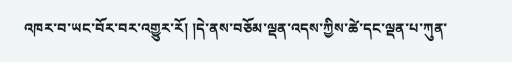འཁར་བ་ཡང་བོར་བར་འགྱུར་རོ། །དེ་ནས་བཅོམ་ལྡན་འདས་ཀྱིས་ཚེ་དང་ལྡན་པ་ཀུན་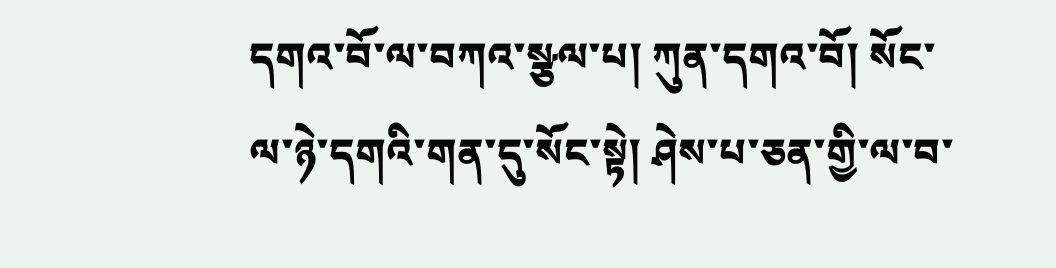དགའ་བོ་ལ་བཀའ་སྩལ་པ། ཀུན་དགའ་བོ། སོང་ལ་ཉེ་དགའི་གན་དུ་སོང་སྟེ། ཤེས་པ་ཅན་གྱི་ལ་བ་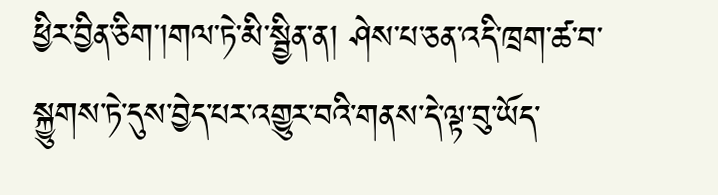ཕྱིར་བྱིན་ཅིག་།གལ་ཏེ་མི་སྦྱིན་ན། ཤེས་པ་ཅན་འདི་ཁྲག་ཚ་བ་སྐྱུགས་ཏེ་དུས་བྱེད་པར་འགྱུར་བའི་གནས་དེ་ལྟ་བུ་ཡོད་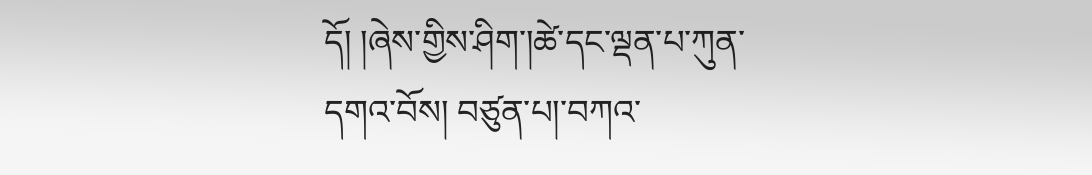དོ། །ཞེས་གྱིས་ཤིག་།ཚེ་དང་ལྡན་པ་ཀུན་དགའ་བོས། བཙུན་པ།་བཀའ་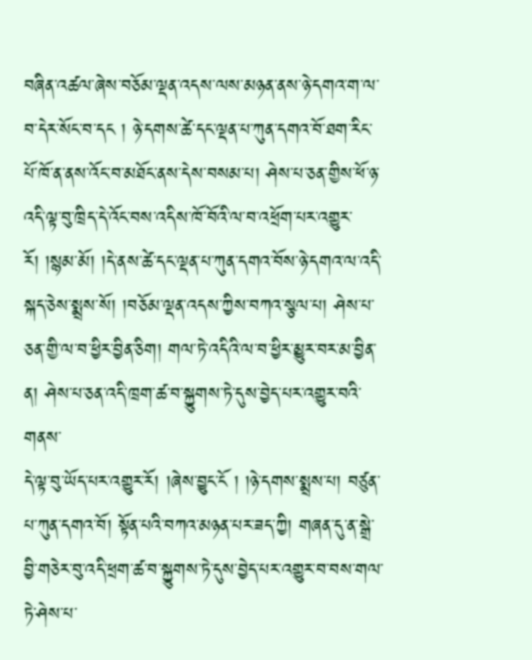བཞིན་འཚལ་ཞེས་བཅོམ་ལྡན་འདས་ལས་མཉན་ནས་ཉེ་དགའ་ག་ལ་བ་དེར་སོང་བ་དང ། ཉེ་དགས་ཚེ་དང་ལྡན་པ་ཀུན་དགའ་བོ་ཐག་རིང་པོ་ཁོ་ན་ནས་འོང་བ་མཐོང་ནས་དེས་བསམ་པ། ཤེས་པ་ཅན་གྱིས་ཕོ་ཉ་འདི་ལྟ་བུ་ཁྲིད་དེ་འོང་བས་འདིས་ཁོ་བོའི་ལ་བ་འཕྲོག་པར་འགྱུར་རོ། །སྙམ་མོ། །དེ་ནས་ཚེ་དང་ལྡན་པ་ཀུན་དགའ་བོས་ཉེ་དགའ་ལ་འདི་སྐད་ཅེས་སྨྲས་སོ། །བཅོམ་ལྡན་འདས་ཀྱིས་བཀའ་སྩལ་པ། ཤེས་པ་ཅན་གྱི་ལ་བ་ཕྱིར་བྱིན་ཅིག། གལ་ཏེ་འདིའི་ལ་བ་ཕྱིར་མྱུར་བར་མ་བྱིན་ན། ཤེས་པ་ཅན་འདི་ཁྲག་ཚ་བ་སྐྱུགས་ཏེ་དུས་བྱེད་པར་འགྱུར་བའི་གནས་
དེ་ལྟ་བུ་ཡོད་པར་འགྱུར་རོ། །ཞེས་བྱུང་ངོ ། །ཉེ་དགས་སྨྲས་པ། བཙུན་པ་ཀུན་དགའ་བོ། སྟོན་པའི་བཀའ་མཉན་པར་ཟད་ཀྱི། གཞན་དུ་ན་སྒྲེ་བྱི་གཅེར་བུ་འདི་ཕྲག་ཚ་བ་སྐྱུགས་ཏེ་དུས་བྱེད་པར་འགྱུར་བ་བས་གལ་ཏེ་ཤེས་པ་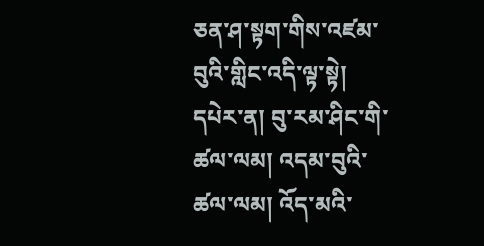ཅན་ཤ་སྟག་གིས་འཛམ་བུའི་གླིང་འདི་ལྟ་སྟེ། དཔེར་ན། བུ་རམ་ཤིང་གི་ཚལ་ལམ། འདམ་བུའི་ཚལ་ལམ། འོད་མའི་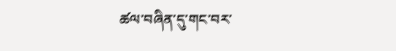ཚལ་བཞིན་དུ་གང་བར་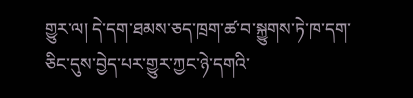གྱུར་ལ། དེ་དག་ཐམས་ཅད་ཁྲག་ཚ་བ་སྐྱུགས་ཏེ་ཁ་དག་ཅིང་དུས་བྱེད་པར་གྱུར་ཀྱང་ཉེ་དགའི་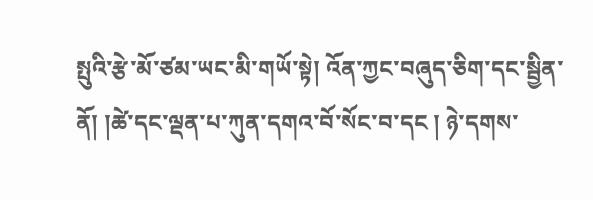སྤུའི་རྩེ་མོ་ཙམ་ཡང་མི་གཡོ་སྟེ། འོན་ཀྱང་བཞུད་ཅིག་དང་སྦྱིན་ནོ། །ཚེ་དང་ལྡན་པ་ཀུན་དགའ་བོ་སོང་བ་དང ། ཉེ་དགས་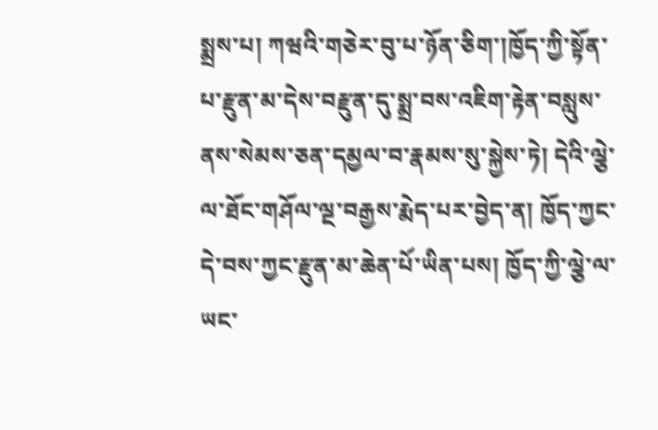སྨྲས་པ། ཀཝའི་གཅེར་བུ་པ་ཉོན་ཅིག་།ཁྱོད་ཀྱི་སྟོན་པ་རྫུན་མ་དེས་བརྫུན་དུ་སྨྲ་བས་འཇིག་རྟེན་བསླུས་ནས་སེམས་ཅན་དམྱལ་བ་རྣམས་སུ་སྐྱེས་ཏེ། དེའི་ལྕེ་ལ་ཐོང་གཤོལ་ལྔ་བརྒྱས་རྨེད་པར་བྱེད་ན། ཁྱོད་ཀྱང་དེ་བས་ཀྱང་རྫུན་མ་ཆེན་པོ་ཡིན་པས། ཁྱོད་ཀྱི་ལྕེ་ལ་ཡང་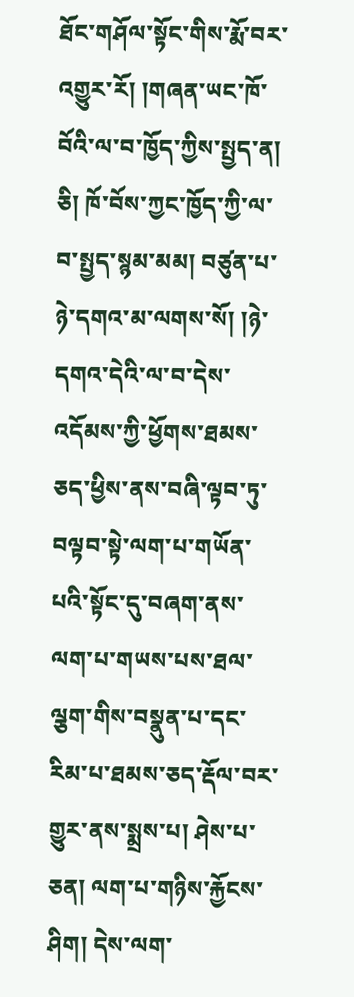ཐོང་གཤོལ་སྟོང་གིས་རྨོ་བར་འགྱུར་རོ། །གཞན་ཡང་ཁོ་བོའི་ལ་བ་ཁྱོད་ཀྱིས་སྤྱད་ན། ཅི། ཁོ་བོས་ཀྱང་ཁྱོད་ཀྱི་ལ་བ་སྤྱད་སྙམ་མམ། བཙུན་པ་ཉེ་དགའ་མ་ལགས་སོ། །ཉེ་དགའ་དེའི་ལ་བ་དེས་འདོམས་ཀྱི་ཕྱོགས་ཐམས་ཅད་ཕྱིས་ནས་བཞི་ལྟབ་ཏུ་བལྟབ་སྟེ་ལག་པ་གཡོན་པའི་སྟོང་དུ་བཞག་ནས་ལག་པ་གཡས་པས་ཐལ་ལྕག་གིས་བསྣུན་པ་དང་རིམ་པ་ཐམས་ཅད་རྡོལ་བར་གྱུར་ནས་སྨྲས་པ། ཤེས་པ་ཅན། ལག་པ་གཉིས་རྐྱོངས་ཤིག། དེས་ལག་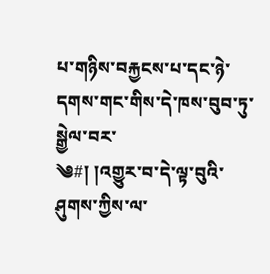པ་གཉིས་བརྐྱངས་པ་དང་ཉེ་དགས་གང་གིས་དེ་ཁས་བུབ་ཏུ་སྒྱེལ་བར་
༄#། །འགྱུར་བ་དེ་ལྟ་བུའི་ཤུགས་ཀྱིས་ལ་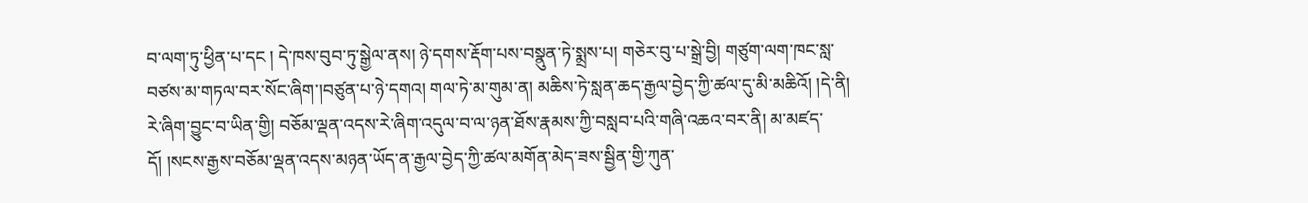བ་ལག་ཏུ་ཕྱིན་པ་དང ། དེ་ཁས་བུབ་ཏུ་སྒྱེལ་ནས། ཉེ་དགས་རྡོག་པས་བསྣུན་ཏེ་སྨྲས་པ། གཅེར་བུ་པ་སྒྲེ་བྱི། གཙུག་ལག་ཁང་སླ་བཙས་མ་གཏལ་བར་སོང་ཞིག་།བཙུན་པ་ཉེ་དགའ། གལ་ཏེ་མ་གུམ་ན། མཆིས་ཏེ་སླན་ཆད་རྒྱལ་བྱེད་ཀྱི་ཚལ་དུ་མི་མཆིའོ། །དེ་ནི། རེ་ཞིག་བྱུང་བ་ཡིན་གྱི། བཅོམ་ལྡན་འདས་རེ་ཞིག་འདུལ་བ་ལ་ཉན་ཐོས་རྣམས་ཀྱི་བསླབ་པའི་གཞི་འཆའ་བར་ནི། མ་མཛད་དོ། །སངས་རྒྱས་བཅོམ་ལྡན་འདས་མཉན་ཡོད་ན་རྒྱལ་བྱེད་ཀྱི་ཚལ་མགོན་མེད་ཟས་སྦྱིན་གྱི་ཀུན་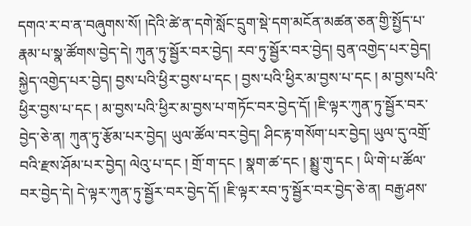དགའ་ར་བ་ན་བཞུགས་སོ། །དེའི་ཚེ་ན་དགེ་སློང་དྲུག་སྡེ་དག་མངོན་མཚན་ཅན་གྱི་སྤྱོད་པ་རྣམ་པ་སྣ་ཚོགས་བྱེད་དེ། ཀུན་ཏུ་སྦྱོར་བར་བྱེད། རབ་ཏུ་སྦྱོར་བར་བྱེད། བུན་འགྱེད་པར་བྱེད། སྐྱེད་འགྱེད་པར་བྱེད། བྱས་པའི་ཕྱིར་བྱས་པ་དང ། བྱས་པའི་ཕྱིར་མ་བྱས་པ་དང ། མ་བྱས་པའི་ཕྱིར་བྱས་པ་དང ། མ་བྱས་པའི་ཕྱིར་མ་བྱས་པ་གཏོང་བར་བྱེད་དོ། །ཇི་ལྟར་ཀུན་ཏུ་སྦྱོར་བར་བྱེད་ཅེ་ན། ཀུན་ཏུ་རྩོམ་པར་བྱེད། ཡུལ་ཚོལ་བར་བྱེད། ཤིང་རྟ་གསོག་པར་བྱེད། ཡུལ་དུ་འགྲོ་བའི་རྫས་ཤོམ་པར་བྱེད། ལེའུ་པ་དང ། གྲོ་ག་དང ། སྣག་ཚ་དང ། སྨྱུ་གུ་དང ། ཡི་གེ་པ་ཚོལ་བར་བྱེད་དེ། དེ་ལྟར་ཀུན་ཏུ་སྦྱོར་བར་བྱེད་དོ། །ཇི་ལྟར་རབ་ཏུ་སྦྱོར་བར་བྱེད་ཅེ་ན། བརྒྱ་ཤས་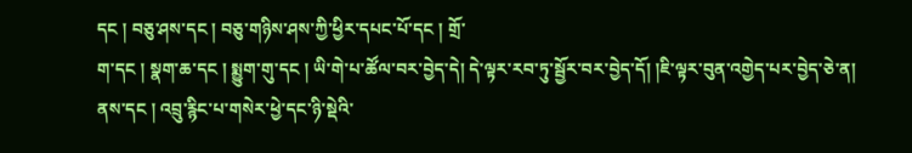དང ། བཅུ་ཤས་དང ། བཅུ་གཉིས་ཤས་ཀྱི་ཕྱིར་དཔང་པོ་དང ། གྲོ་
ག་དང ། སྣག་ཆ་དང ། སྨྱུག་གུ་དང ། ཡི་གེ་པ་ཚོལ་བར་བྱེད་དེ། དེ་ལྟར་རབ་ཏུ་སྦྱོར་བར་བྱེད་དོ། །ཇི་ལྟར་བུན་འགྱེད་པར་བྱེད་ཅེ་ན། ནས་དང ། འབྲུ་རྙིང་པ་གསེར་ཕྱེ་དང་ཉི་སྡེའི་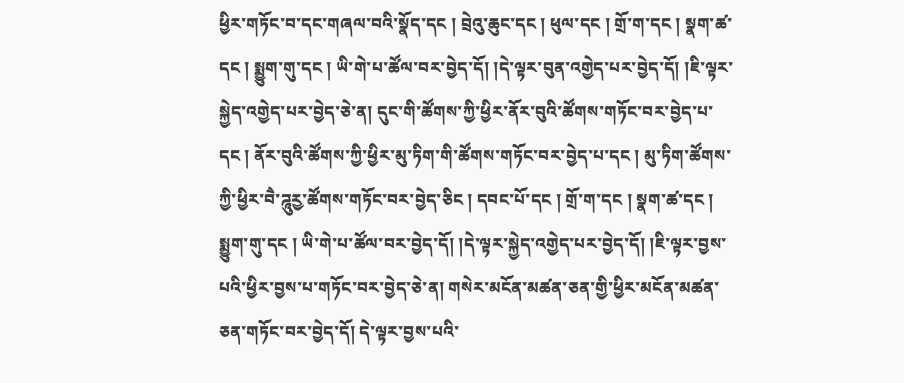ཕྱིར་གཏོང་བ་དང་གཞལ་བའི་སྣོད་དང ། བྲེའུ་ཆུང་དང ། ཕུལ་དང ། གྲོ་ག་དང ། སྣག་ཚ་དང ། སྨྱུག་གུ་དང ། ཡི་གེ་པ་ཚོལ་བར་བྱེད་དོ། །དེ་ལྟར་བུན་འགྱེད་པར་བྱེད་དོ། །ཇི་ལྟར་སྐྱེད་འགྱེད་པར་བྱེད་ཅེ་ན། དུང་གི་ཚོགས་ཀྱི་ཕྱིར་ནོར་བུའི་ཚོགས་གཏོང་བར་བྱེད་པ་དང ། ནོར་བུའི་ཚོགས་ཀྱི་ཕྱིར་མུ་ཏིག་གི་ཚོགས་གཏོང་བར་བྱེད་པ་དང ། མུ་ཏིག་ཚོགས་ཀྱི་ཕྱིར་བཻ་ཌཱུརྱ་ཚོགས་གཏོང་བར་བྱེད་ཅིང ། དབང་པོ་དང ། གྲོ་ག་དང ། སྣག་ཚ་དང ། སྨྱུག་གུ་དང ། ཡི་གེ་པ་ཚོལ་བར་བྱེད་དོ། །དེ་ལྟར་སྐྱེད་འགྱེད་པར་བྱེད་དོ། །ཇི་ལྟར་བྱས་པའི་ཕྱིར་བྱས་པ་གཏོང་བར་བྱེད་ཅེ་ན། གསེར་མངོན་མཚན་ཅན་གྱི་ཕྱིར་མངོན་མཚན་ཅན་གཏོང་བར་བྱེད་དོ། དེ་ལྟར་བྱས་པའི་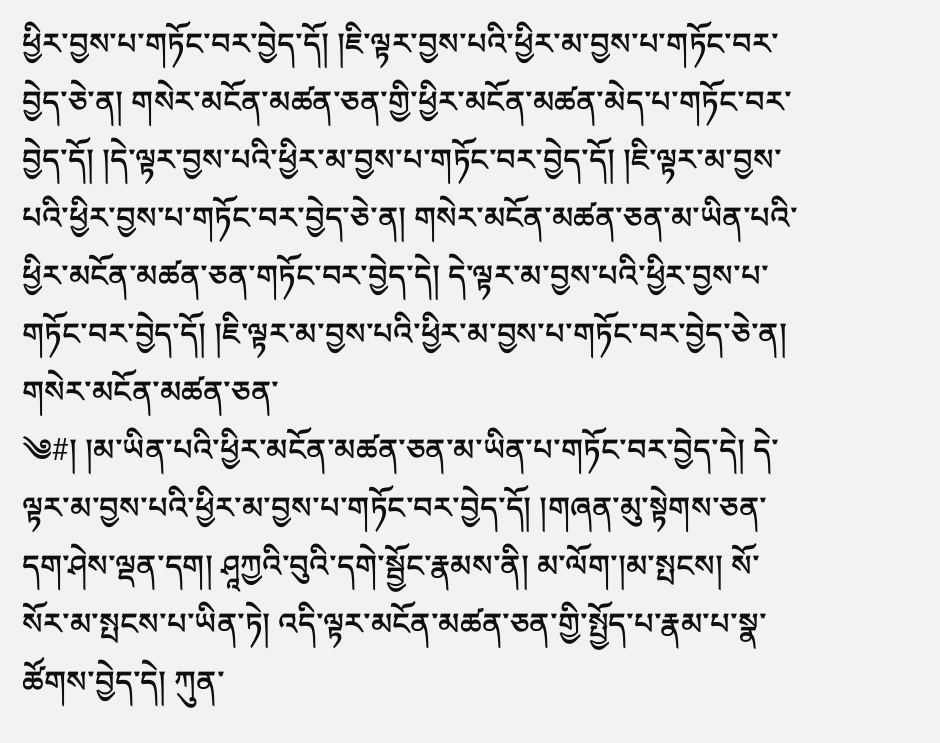ཕྱིར་བྱས་པ་གཏོང་བར་བྱེད་དོ། །ཇི་ལྟར་བྱས་པའི་ཕྱིར་མ་བྱས་པ་གཏོང་བར་བྱེད་ཅེ་ན། གསེར་མངོན་མཚན་ཅན་གྱི་ཕྱིར་མངོན་མཚན་མེད་པ་གཏོང་བར་བྱེད་དོ། །དེ་ལྟར་བྱས་པའི་ཕྱིར་མ་བྱས་པ་གཏོང་བར་བྱེད་དོ། །ཇི་ལྟར་མ་བྱས་པའི་ཕྱིར་བྱས་པ་གཏོང་བར་བྱེད་ཅེ་ན། གསེར་མངོན་མཚན་ཅན་མ་ཡིན་པའི་ཕྱིར་མངོན་མཚན་ཅན་གཏོང་བར་བྱེད་དེ། དེ་ལྟར་མ་བྱས་པའི་ཕྱིར་བྱས་པ་གཏོང་བར་བྱེད་དོ། །ཇི་ལྟར་མ་བྱས་པའི་ཕྱིར་མ་བྱས་པ་གཏོང་བར་བྱེད་ཅེ་ན། གསེར་མངོན་མཚན་ཅན་
༄#། །མ་ཡིན་པའི་ཕྱིར་མངོན་མཚན་ཅན་མ་ཡིན་པ་གཏོང་བར་བྱེད་དེ། དེ་ལྟར་མ་བྱས་པའི་ཕྱིར་མ་བྱས་པ་གཏོང་བར་བྱེད་དོ། །གཞན་མུ་སྟེགས་ཅན་དག་ཤེས་ལྡན་དག། ཤཱཀྱའི་བུའི་དགེ་སྦྱོང་རྣམས་ནི། མ་ལོག་།མ་སྤངས། སོ་སོར་མ་སྤངས་པ་ཡིན་ཏེ། འདི་ལྟར་མངོན་མཚན་ཅན་གྱི་སྤྱོད་པ་རྣམ་པ་སྣ་ཚོགས་བྱེད་དེ། ཀུན་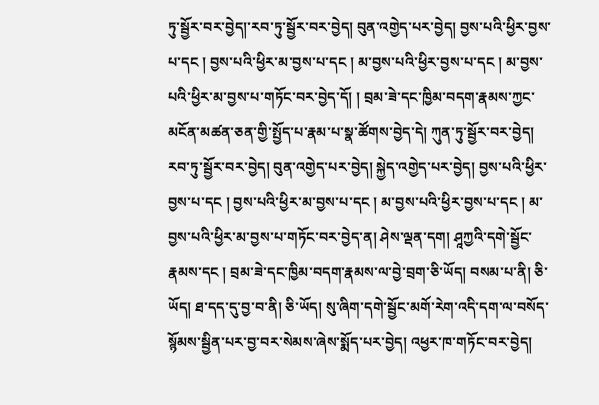ཏུ་སྦྱོར་བར་བྱེད།་རབ་ཏུ་སྦྱོར་བར་བྱེད། བུན་འགྱེད་པར་བྱེད། བྱས་པའི་ཕྱིར་བྱས་པ་དང ། བྱས་པའི་ཕྱིར་མ་བྱས་པ་དང ། མ་བྱས་པའི་ཕྱིར་བྱས་པ་དང ། མ་བྱས་པའི་ཕྱིར་མ་བྱས་པ་གཏོང་བར་བྱེད་དོ། ། བྲམ་ཟེ་དང་ཁྱིམ་བདག་རྣམས་ཀྱང་མངོན་མཚན་ཅན་གྱི་སྤྱོད་པ་རྣམ་པ་སྣ་ཚོགས་བྱེད་དེ། ཀུན་ཏུ་སྦྱོར་བར་བྱེད། རབ་ཏུ་སྦྱོར་བར་བྱེད། བུན་འགྱེད་པར་བྱེད། སྐྱེད་འགྱེད་པར་བྱེད། བྱས་པའི་ཕྱིར་བྱས་པ་དང ། བྱས་པའི་ཕྱིར་མ་བྱས་པ་དང ། མ་བྱས་པའི་ཕྱིར་བྱས་པ་དང ། མ་བྱས་པའི་ཕྱིར་མ་བྱས་པ་གཏོང་བར་བྱེད་ན། ཤེས་ལྡན་དག། ཤཱཀྱའི་དགེ་སྦྱོང་རྣམས་དང ། བྲམ་ཟེ་དང་ཁྱིམ་བདག་རྣམས་ལ་བྱེ་བྲག་ཅི་ཡོད། བསམ་པ་ནི། ཅི་ཡོད། ཐ་དད་དུ་བྱ་བ་ནི། ཅི་ཡོད། སུ་ཞིག་དགེ་སྦྱོང་མགོ་རེག་འདི་དག་ལ་བསོད་སྙོམས་སྦྱིན་པར་བྱ་བར་སེམས་ཞེས་སྨོད་པར་བྱེད། འཕྱར་ཁ་གཏོང་བར་བྱེད།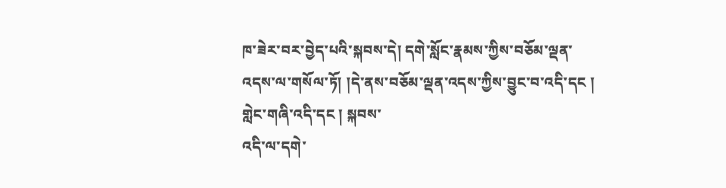ཁ་ཟེར་བར་བྱེད་པའི་སྐབས་དེ། དགེ་སློང་རྣམས་ཀྱིས་བཅོམ་ལྡན་འདས་ལ་གསོལ་ཏོ། །དེ་ནས་བཅོམ་ལྡན་འདས་ཀྱིས་བྱུང་བ་འདི་དང ། གླེང་གཞི་འདི་དང ། སྐབས་
འདི་ལ་དགེ་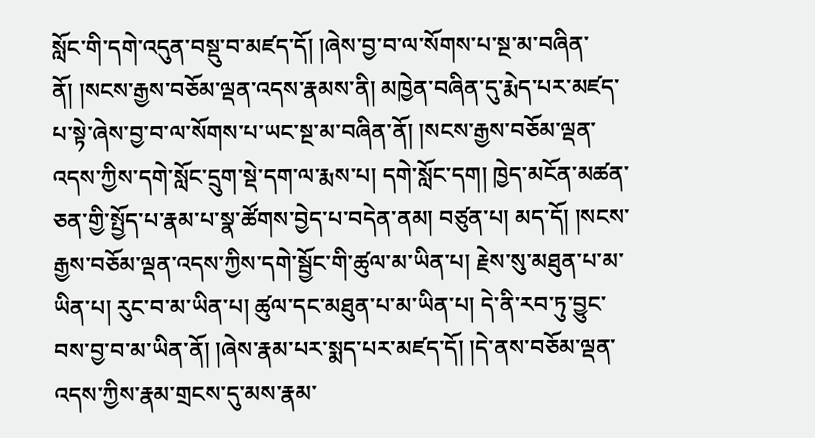སློང་གི་དགེ་འདུན་བསྡུ་བ་མཛད་དོ། །ཞེས་བྱ་བ་ལ་སོགས་པ་སྔ་མ་བཞིན་ནོ། །སངས་རྒྱས་བཅོམ་ལྡན་འདས་རྣམས་ནི། མཁྱེན་བཞིན་དུ་རྨེད་པར་མཛད་པ་སྟེ་ཞེས་བྱ་བ་ལ་སོགས་པ་ཡང་སྔ་མ་བཞིན་ནོ། །སངས་རྒྱས་བཅོམ་ལྡན་འདས་ཀྱིས་དགེ་སློང་དྲུག་སྡེ་དག་ལ་རྨས་པ། དགེ་སློང་དག། ཁྱེད་མངོན་མཚན་ཅན་གྱི་སྤྱོད་པ་རྣམ་པ་སྣ་ཚོགས་བྱེད་པ་བདེན་ནམ། བཙུན་པ། མད་དོ། །སངས་རྒྱས་བཅོམ་ལྡན་འདས་ཀྱིས་དགེ་སྦྱོང་གི་ཚུལ་མ་ཡིན་པ། རྗེས་སུ་མཐུན་པ་མ་ཡིན་པ། རུང་བ་མ་ཡིན་པ། ཚུལ་དང་མཐུན་པ་མ་ཡིན་པ། དེ་ནི་རབ་ཏུ་བྱུང་བས་བྱ་བ་མ་ཡིན་ནོ། །ཞེས་རྣམ་པར་སྨད་པར་མཛད་དོ། །དེ་ནས་བཅོམ་ལྡན་འདས་ཀྱིས་རྣམ་གྲངས་དུ་མས་རྣམ་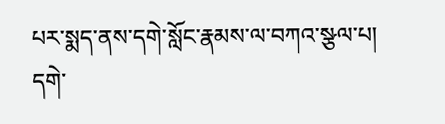པར་སྨད་ནས་དགེ་སློང་རྣམས་ལ་བཀའ་སྩལ་པ། དགེ་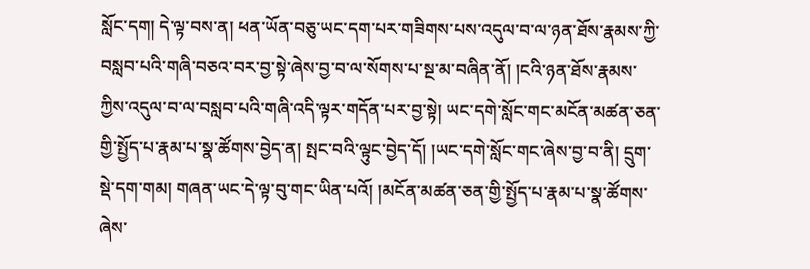སློང་དག། དེ་ལྟ་བས་ན། ཕན་ཡོན་བཅུ་ཡང་དག་པར་གཟིགས་པས་འདུལ་བ་ལ་ཉན་ཐོས་རྣམས་ཀྱི་བསླབ་པའི་གཞི་བཅའ་བར་བྱ་སྟེ་ཞེས་བྱ་བ་ལ་སོགས་པ་སྔ་མ་བཞིན་ནོ། །ངའི་ཉན་ཐོས་རྣམས་ཀྱིས་འདུལ་བ་ལ་བསླབ་པའི་གཞི་འདི་ལྟར་གདོན་པར་བྱ་སྟེ། ཡང་དགེ་སློང་གང་མངོན་མཚན་ཅན་གྱི་སྤྱོད་པ་རྣམ་པ་སྣ་ཚོགས་བྱེད་ན། སྤང་བའི་ལྟུང་བྱེད་དོ། །ཡང་དགེ་སློང་གང་ཞེས་བྱ་བ་ནི། དྲུག་སྡེ་དག་གམ། གཞན་ཡང་དེ་ལྟ་བུ་གང་ཡིན་པའོ། །མངོན་མཚན་ཅན་གྱི་སྤྱོད་པ་རྣམ་པ་སྣ་ཚོགས་ཞེས་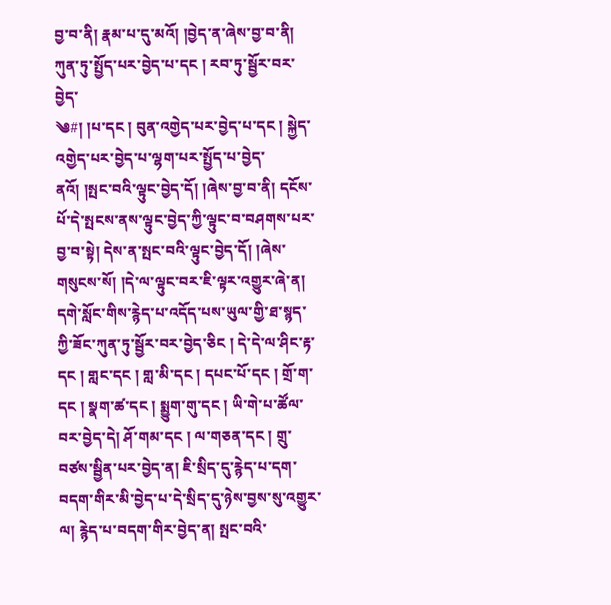བྱ་བ་ནི། རྣམ་པ་དུ་མའོ། །བྱེད་ན་ཞེས་བྱ་བ་ནི། ཀུན་ཏུ་སྤྱོད་པར་བྱེད་པ་དང ། རབ་ཏུ་སྦྱོར་བར་བྱེད་
༄#། །པ་དང ། བུན་འགྱེད་པར་བྱེད་པ་དང ། སྐྱེད་འགྱེད་པར་བྱེད་པ་ལྷག་པར་སྤྱོད་པ་བྱེད་ནའོ། །སྤང་བའི་ལྟུང་བྱེད་དོ། །ཞེས་བྱ་བ་ནི། དངོས་པོ་དེ་སྤངས་ནས་ལྟུང་བྱེད་ཀྱི་ལྟུང་བ་བཤགས་པར་བྱ་བ་སྟེ། དེས་ན་སྤང་བའི་ལྟུང་བྱེད་དོ། །ཞེས་གསུངས་སོ། །དེ་ལ་ལྟུང་བར་ཇི་ལྟར་འགྱུར་ཞེ་ན། དགེ་སློང་གིས་རྙེད་པ་འདོད་པས་ཡུལ་གྱི་ཐ་སྙད་ཀྱི་ཟོང་ཀུན་ཏུ་སྦྱོར་བར་བྱེད་ཅིང ། དེ་དེ་ལ་ཤིང་རྟ་དང ། གླང་དང ། གླ་མི་དང ། དཔང་པོ་དང ། གྲོ་ག་དང ། སྣག་ཚ་དང ། སྨྱུག་གུ་དང ། ཡི་གེ་པ་ཚོལ་བར་བྱེད་དེ། ཤོ་གམ་དང ། ལ་གཅན་དང ། གྲུ་བཙས་སྦྱིན་པར་བྱེད་ན། ཇི་སྲིད་དུ་རྙེད་པ་དག་བདག་གིར་མི་བྱེད་པ་དེ་སྲིད་དུ་ཉེས་བྱས་སུ་འགྱུར་ལ། རྙེད་པ་བདག་གིར་བྱེད་ན། སྤང་བའི་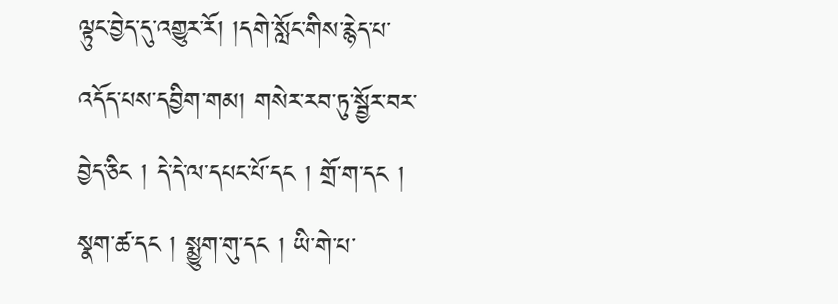ལྟུང་བྱེད་དུ་འགྱུར་རོ། །དགེ་སློང་གིས་རྙེད་པ་འདོད་པས་དབྱིག་གམ། གསེར་རབ་ཏུ་སྦྱོར་བར་བྱེད་ཅིང ། དེ་དེ་ལ་དཔང་པོ་དང ། གྲོ་ག་དང ། སྣག་ཚ་དང ། སྨྱུག་གུ་དང ། ཡི་གེ་པ་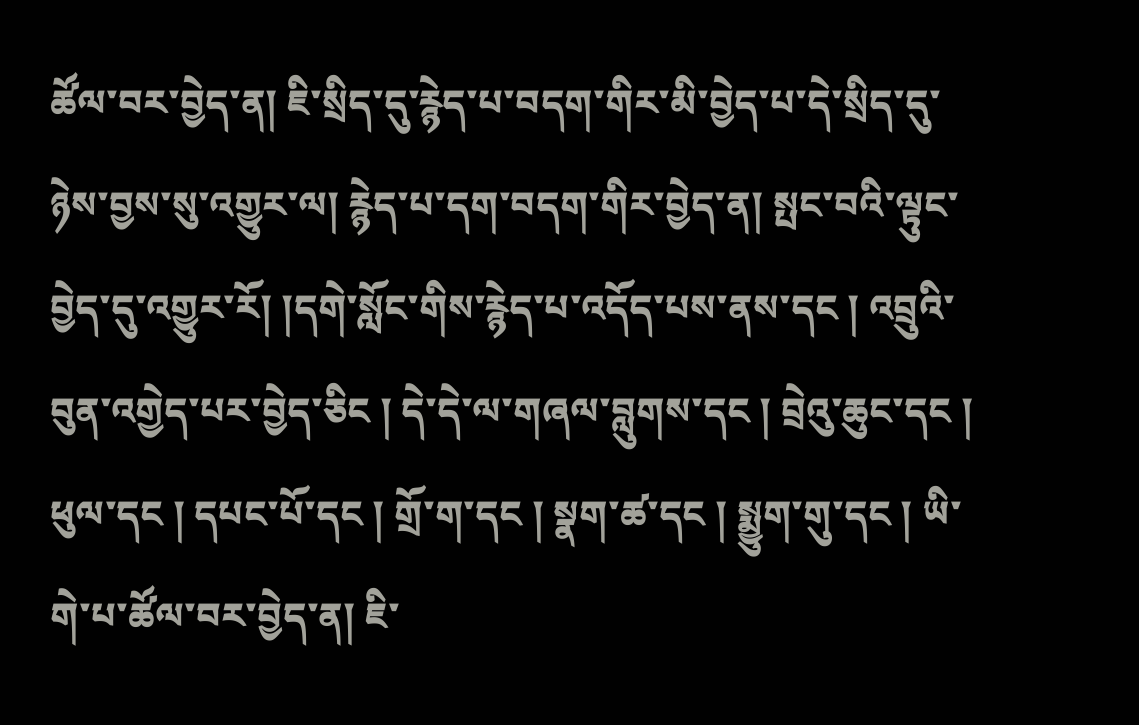ཚོལ་བར་བྱེད་ན། ཇི་སྲིད་དུ་རྙེད་པ་བདག་གིར་མི་བྱེད་པ་དེ་སྲིད་དུ་ཉེས་བྱས་སུ་འགྱུར་ལ། རྙེད་པ་དག་བདག་གིར་བྱེད་ན། སྤང་བའི་ལྟུང་བྱེད་དུ་འགྱུར་རོ། །དགེ་སློང་གིས་རྙེད་པ་འདོད་པས་ནས་དང ། འབྲུའི་བུན་འགྱེད་པར་བྱེད་ཅིང ། དེ་དེ་ལ་གཞལ་བླུགས་དང ། བྲེའུ་ཆུང་དང ། ཕུལ་དང ། དཔང་པོ་དང ། གྲོ་ག་དང ། སྣག་ཚ་དང ། སྨྱུག་གུ་དང ། ཡི་གེ་པ་ཚོལ་བར་བྱེད་ན། ཇི་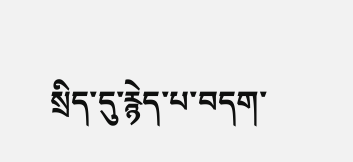སྲིད་དུ་རྙེད་པ་བདག་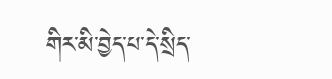གིར་མི་བྱེད་པ་དེ་སྲིད་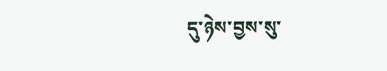དུ་ཉེས་བྱས་སུ་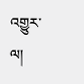འགྱུར་ལ།